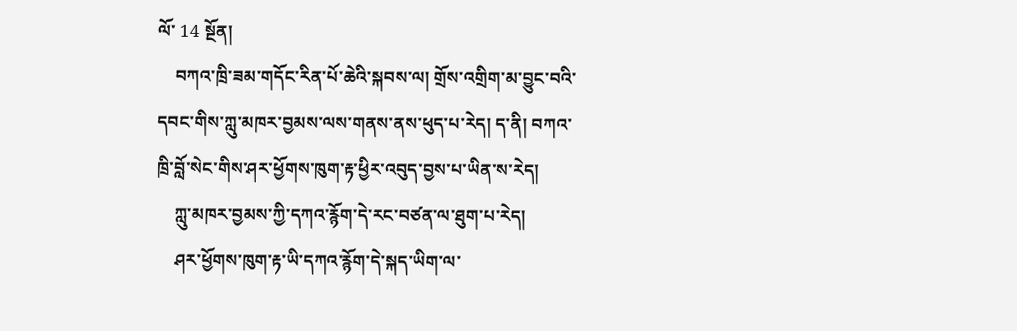ལོ་ 14 སྔོན།
    བཀའ་ཁྲི་ཟམ་གདོང་རིན་པོ་ཆེའི་སྐབས་ལ། གྲོས་འགྲིག་མ་བྱུང་བའི་དབང་གིས་ཀླུ་མཁར་བྱམས་ལས་གནས་ནས་ཕུད་པ་རེད། ད་ནི། བཀའ་ཁྲི་བློ་སེང་གིས་ཤར་ཕྱོགས་ཁུག་རྟ་ཕྱིར་འབུད་བྱས་པ་ཡིན་ས་རེད།
    ཀླུ་མཁར་བྱམས་ཀྱི་དཀའ་རྙོག་དེ་རང་བཙན་ལ་ཐུག་པ་རེད།
    ཤར་ཕྱོགས་ཁུག་རྟ་ཡི་དཀའ་རྙོག་དེ་སྐད་ཡིག་ལ་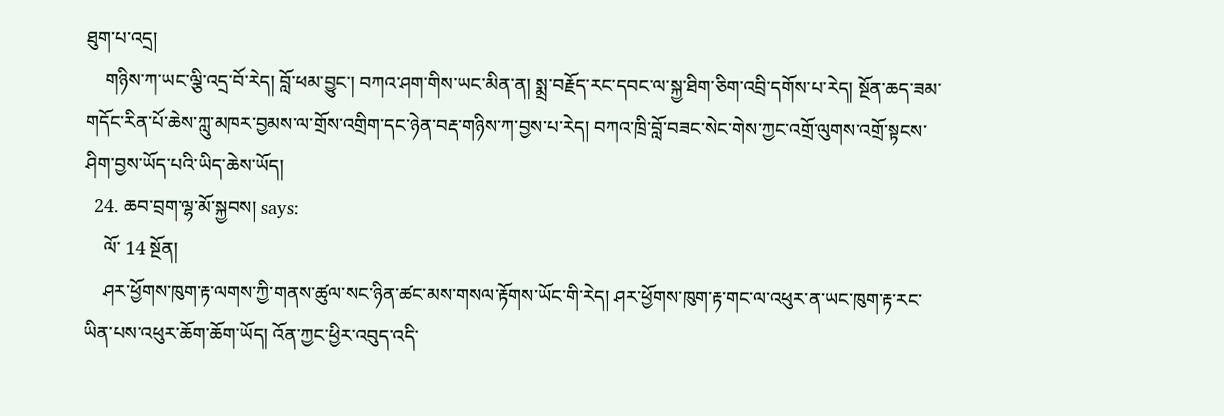ཐུག་པ་འདྲ།
    གཉིས་ཀ་ཡང་ལྕི་འདྲ་བོ་རེད། བློ་ཕམ་བྱུང་། བཀའ་ཤག་གིས་ཡང་མིན་ན། སྨྲ་བརྗོད་རང་དབང་ལ་སྐྱ་ཐིག་ཅིག་འབྲི་དགོས་པ་རེད། སྔོན་ཆད་ཟམ་གདོང་རིན་པོ་ཆེས་ཀླུ་མཁར་བྱམས་ལ་གྲོས་འགྲིག་དང་ཉེན་བརྡ་གཉིས་ཀ་བྱས་པ་རེད། བཀའ་ཁྲི་བློ་བཟང་སེང་གེས་ཀྱང་འགྲོ་ལུགས་འགྲོ་སྟངས་ཤིག་བྱས་ཡོད་པའི་ཡིད་ཆེས་ཡོད།
  24. ཆབ་བྲག་ལྷ་མོ་སྐྱབས། says:
    ལོ་ 14 སྔོན།
    ཤར་ཕྱོགས་ཁུག་རྟ་ལགས་ཀྱི་གནས་ཚུལ་སང་ཉིན་ཚང་མས་གསལ་རྟོགས་ཡོང་གི་རེད། ཤར་ཕྱོགས་ཁུག་རྟ་གང་ལ་འཕུར་ན་ཡང་ཁུག་རྟ་རང་ཡིན་པས་འཕུར་ཆོག་ཆོག་ཡོད། འོན་ཀྱང་ཕྱིར་འབུད་འདི་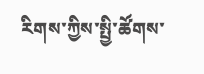རིགས་ཀྱིས་སྤྱི་ཚོགས་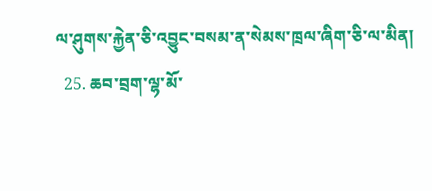ལ་ཤུགས་རྐྱེན་ཅི་འབྱུང་བསམ་ན་སེམས་ཁྲལ་ཞིག་ཅི་ལ་མིན།
  25. ཆབ་བྲག་ལྷ་མོ་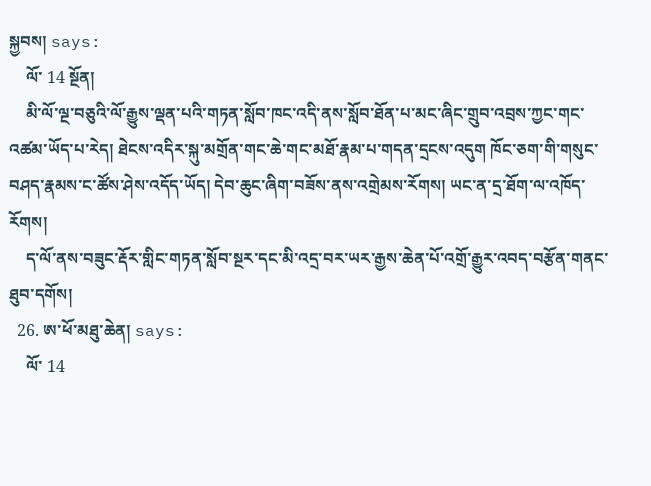སྐྱབས། says:
    ལོ་ 14 སྔོན།
    མི་ལོ་ལྔ་བཅུའི་ལོ་རྒྱུས་ལྡན་པའི་གཏན་སློབ་ཁང་འདི་ནས་སློབ་ཐོན་པ་མང་ཞིང་གྲུབ་འབྲས་ཀྱང་གང་འཚམ་ཡོད་པ་རེད། ཐེངས་འདིར་སྐུ་མགྲོན་གང་ཆེ་གང་མཐོ་རྣམ་པ་གདན་དྲངས་འདུག ཁོང་ཅག་གི་གསུང་བཤད་རྣམས་ང་ཚོས་ཤེས་འདོད་ཡོད། དེབ་ཆུང་ཞིག་བཟོས་ནས་འགྲེམས་རོགས། ཡང་ན་དྲ་ཐོག་ལ་འཁོད་རོགས།
    ད་ལོ་ནས་བཟུང་རྡོར་གླིང་གཏན་སློབ་སྔར་དང་མི་འདྲ་བར་ཡར་རྒྱས་ཆེན་པོ་འགྲོ་རྒྱུར་འབད་བརྩོན་གནང་ཐུབ་དགོས།
  26. ཨ་ཕོ་མཐུ་ཆེན། says:
    ལོ་ 14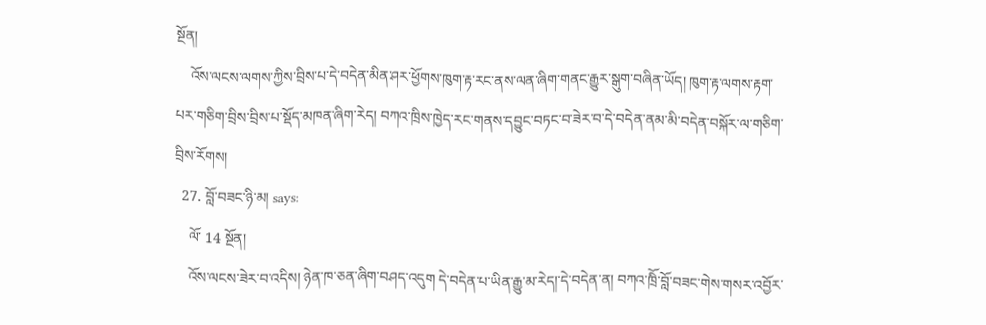སྔོན།
    འོས་ལངས་ལགས་ཀྱིས་བྲིས་པ་དེ་བདེན་མིན་ཤར་ཕྱོགས་ཁུག་རྟ་རང་ནས་ལན་ཞིག་གནང་རྒྱུར་སྒུག་བཞིན་ཡོད། ཁུག་རྟ་ལགས་རྟག་པར་གཅིག་བྲིས་བྲིས་པ་སྡོད་མཁན་ཞིག་རེད། བཀའ་ཁྲིས་ཁྱེད་རང་གནས་དབྱུང་བཏང་བ་ཟེར་བ་དེ་བདེན་ནམ་མི་བདེན་བསྐོར་ལ་གཅིག་བྲིས་རོགས།
  27. བློ་བཟང་ཉི་མ། says:
    ལོ་ 14 སྔོན།
    འོས་ལངས་ཟེར་བ་འདིས། ཉེན་ཁ་ཅན་ཞིག་བཤད་འདུག དེ་བདེན་པ་ཡིན་རྒྱུ་མ་རེད།་དེ་བདེན་ན། བཀའ་ཁྲིོ་བློ་བཟང་གེས་གསར་འབྱོར་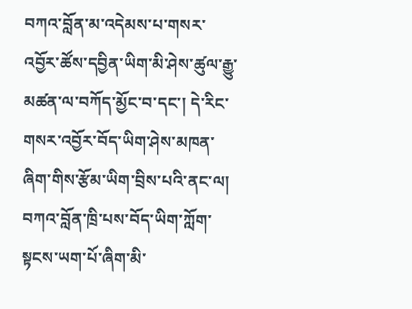བཀའ་བློན་མ་འདེམས་པ་གསར་འབྱོར་ཚོས་དབྱིན་ཡིག་མི་ཤེས་ཚུལ་རྒྱུ་མཚན་ལ་བཀོད་མྱོང་བ་དང་། དེ་རིང་གསར་འབྱོར་བོད་ཡིག་ཤེས་མཁན་ཞིག་གིས་རྩོམ་ཡིག་བྲིས་པའི་ནང་ལ། བཀའ་བློན་ཁྲི་པས་བོད་ཡིག་ཀློག་སྟངས་ཡག་པོ་ཞིག་མི་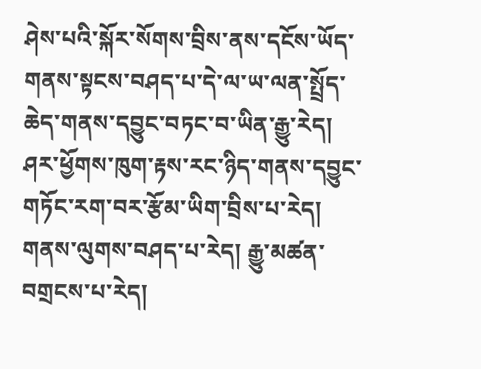ཤེས་པའི་སྐོར་སོགས་བྲིས་ནས་དངོས་ཡོད་གནས་སྟངས་བཤད་པ་དེ་ལ་ཡ་ལན་སྤྲོད་ཆེད་གནས་དབྱུང་བཏང་བ་ཡིན་རྒྱུ་རེད། ཤར་ཕྱོགས་ཁུག་རྟས་རང་ཉིད་གནས་དབྱུང་གཏོང་རག་བར་རྩོམ་ཡིག་བྲིས་པ་རེད། གནས་ལུགས་བཤད་པ་རེད། རྒྱུ་མཚན་བགྲངས་པ་རེད།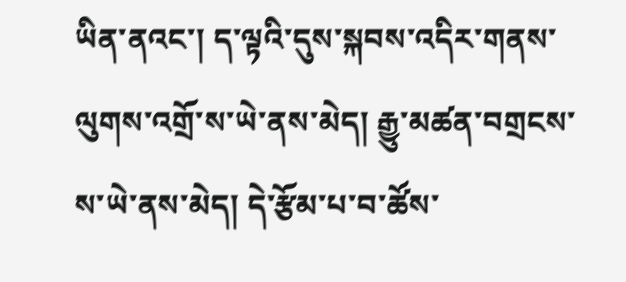ཡིན་ནའང་། ད་ལྟའི་དུས་སྐབས་འདིར་གནས་ལུགས་འགྲོ་ས་ཡེ་ནས་མེད། རྒྱུ་མཚན་བགྲངས་ས་ཡེ་ནས་མེད། དེ་རྩོམ་པ་བ་ཚོས་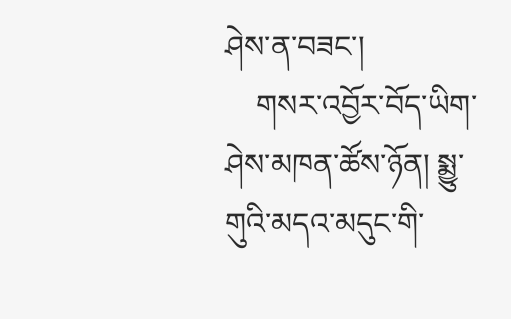ཤེས་ན་བཟང་།
    གསར་འབྱོར་བོད་ཡིག་ཤེས་མཁན་ཚོས་ཉོན། སྨྱུ་གུའི་མདའ་མདུང་གི་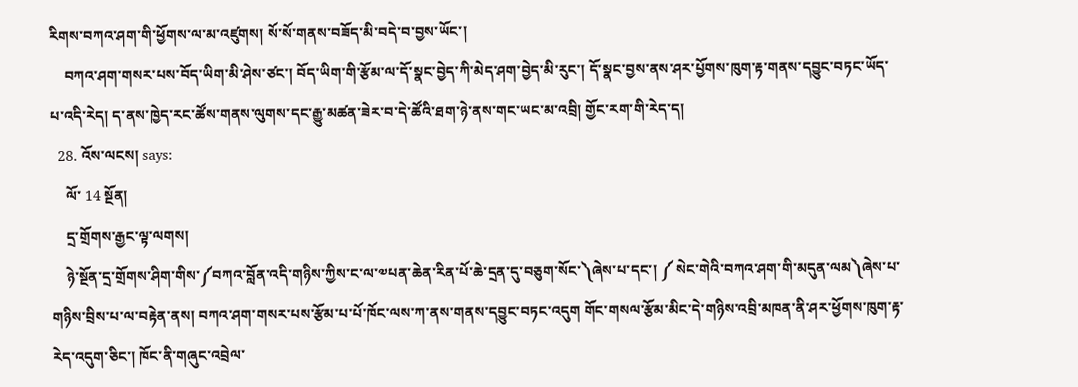རིགས་བཀའ་ཤག་གི་ཕྱོགས་ལ་མ་འཛུགས། སོ་སོ་གནས་བཟོད་མི་བདེ་བ་བྱས་ཡོང་།
    བཀའ་ཤག་གསར་པས་བོད་ཡིག་མི་ཤེས་ཙང་། བོད་ཡིག་གི་རྩོམ་ལ་དོ་སྣང་བྱེད་ཀི་མེད་ཤག་བྱེད་མི་རུང་། དོ་སྣང་བྱས་ནས་ཤར་པྱོགས་ཁུག་རྟ་གནས་དབྱུང་བཏང་ཡོད་པ་འདི་རེད། ད་ནས་ཁྱེད་རང་ཚོས་གནས་ལུགས་དང་རྒྱུ་མཚན་ཟེར་བ་དེ་ཚོའི་ཐག་ཉེ་ནས་གང་ཡང་མ་འབྲི། གྱོང་རག་གི་རེད་ད།
  28. འོས་ལངས། says:
    ལོ་ 14 སྔོན།
    དྲ་གྲོགས་རྒྱང་ལྟ་ལགས།
    ཉེ་སྔོན་དྲ་གྲོགས་ཤིག་གིས་༼བཀའ་བློན་འདི་གཉིས་ཀྱིས་ང་ལ་༧པན་ཆེན་རིན་པོ་ཆེ་དྲན་དུ་བཅུག་སོང་༽ཞེས་པ་དང་། ༼ སེང་གེའི་བཀའ་ཤག་གི་མདུན་ལམ༽ཞེས་པ་གཉིས་བྲིས་པ་ལ་བརྟེན་ནས། བཀའ་ཤག་གསར་པས་རྩོམ་པ་པོ་ཁོང་ལས་ཀ་ནས་གནས་དབྱུང་བཏང་འདུག གོང་གསལ་རྩོམ་མིང་དེ་གཉིས་འབྲི་མཁན་ནི་ཤར་ཕྱོགས་ཁུག་རྟ་རེད་འདུག་ཅིང་། ཁོང་ནི་གཞུང་འབྲེལ་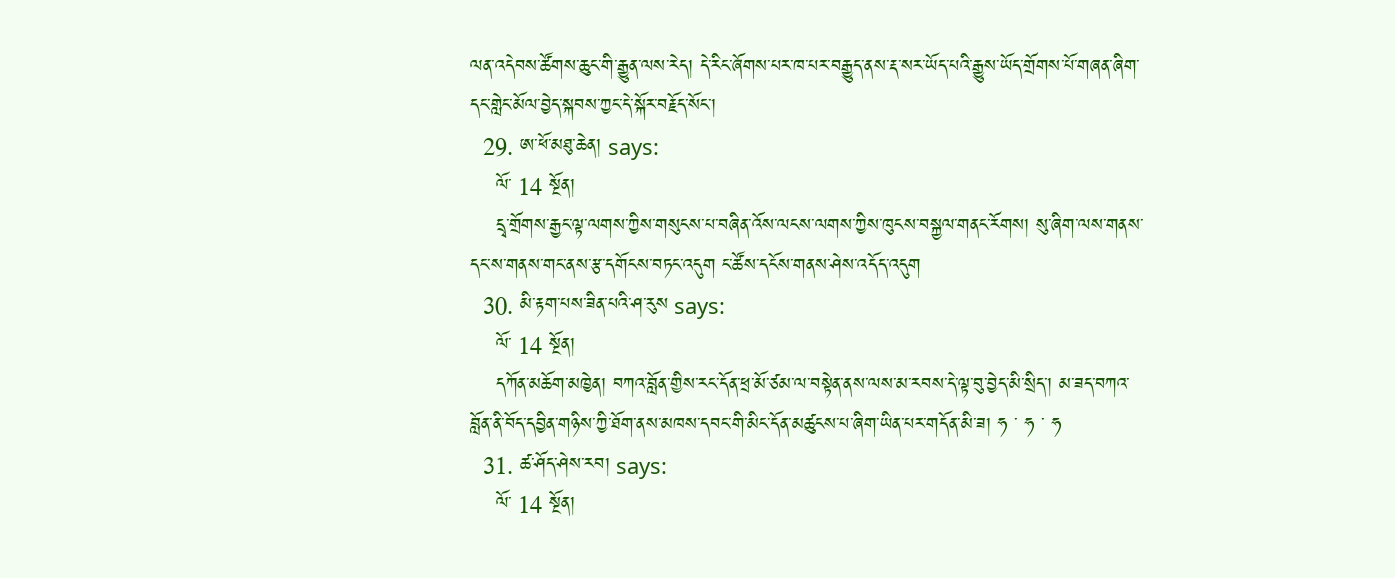ལན་འདེབས་ཚོགས་ཆུང་གི་རྒྱུན་ལས་རེད། དེ་རིང་ཞོགས་པར་ཁ་པར་བརྒྱུད་ནས་རྡ་སར་ཡོད་པའི་རྒྱུས་ཡོད་གྲོགས་པོ་གཞན་ཞིག་དང་གླེང་མོལ་བྱེད་སྐབས་ཀྱང་དེ་སྐོར་བརྗོད་སོང་།
  29. ཨ་ཕོ་མཐུ་ཆེན། says:
    ལོ་ 14 སྔོན།
    དྲྭ་གྲོགས་རྒྱང་ལྟ་ལགས་ཀྱིས་གསུངས་པ་བཞིན་འོས་ལངས་ལགས་ཀྱིས་ཁུངས་བསྐྱལ་གནང་རོགས། སུ་ཞིག་ལས་གནས་དང་ས་གནས་གང་ནས་རྩ་དགོངས་བཏང་འདུག ང་ཚོས་དངོས་གནས་ཤེས་འདོད་འདུག
  30. མི་རྟག་པས་ཟིན་པའི་ཤ་རུས says:
    ལོ་ 14 སྔོན།
    དཀོན་མཆོག་མཁྱེན། བཀའ་བློན་གྱིས་རང་དོན་ཕྲ་མོ་ཙམ་ལ་བསྟེན་ནས་ལས་མ་རབས་དེ་ལྟ་བུ་བྱེད་མི་སྲིད་། མ་ཟད་བཀའ་བློན་ནི་བོད་དབྱིན་གཉིས་ཀྱི་ཐོག་ནས་མཁས་དབང་གི་མིང་དོན་མཚུངས་པ་ཞིག་ཡིན་པར་གདོན་མི་ཟ། ཧ ་ ཧ ་ ཧ
  31. ཚ་ཤོད་ཤེས་རབ། says:
    ལོ་ 14 སྔོན།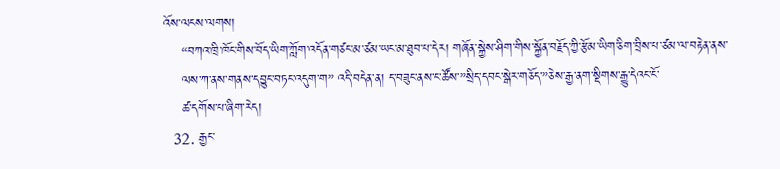འོས་ལངས་ལགས།
    “བཀའ་ཁྲི་ཁོང་གིས་བོད་ཡིག་ཀློག་འདོན་གཙང་མ་ཙམ་ཡང་མ་ཐུབ་པ་དེར། གཞོན་སྐྱེས་ཤིག་གིས་སྐྱོན་བརྗོད་ཀྱི་རྩོམ་ཡིག་ཅིག་བྲིས་པ་ཙམ་ལ་བརྟེན་ནས་
    ལས་ཀ་ནས་གནས་དབྱུང་བཏང་འདུག་ག” འདི་བདེན་ན། ད་བཟུང་ནས་ང་ཚོས་”སྲིད་དབང་སྒེར་གཅོད་”ཅེས་རྒྱ་ནག་སྡིགས་རྒྱུ་དེའང་ངོ་
    ཚ་དགོས་པ་ཞིག་རེད།
  32. རྒྱང་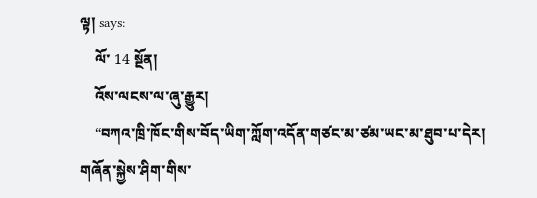ལྟ། says:
    ལོ་ 14 སྔོན།
    འོས་ལངས་ལ་ཞུ་རྒྱུར།
    “བཀའ་ཁྲི་ཁོང་གིས་བོད་ཡིག་ཀློག་འདོན་གཙང་མ་ཙམ་ཡང་མ་ཐུབ་པ་དེར། གཞོན་སྐྱེས་ཤིག་གིས་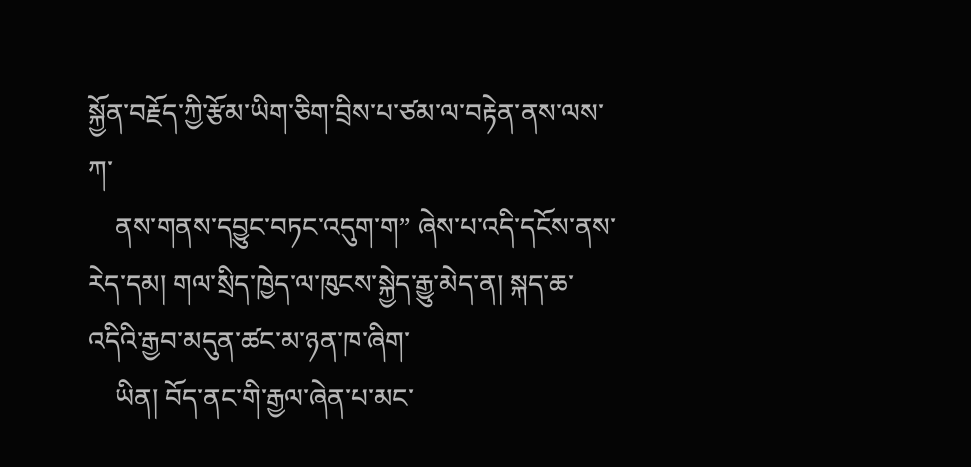སྐྱོན་བརྗོད་ཀྱི་རྩོམ་ཡིག་ཅིག་བྲིས་པ་ཙམ་ལ་བརྟེན་ནས་ལས་ཀ་
    ནས་གནས་དབྱུང་བཏང་འདུག་ག” ཞེས་པ་འདི་དངོས་ནས་རེད་དམ། གལ་སྲིད་ཁྱེད་ལ་ཁུངས་སྐྱེད་རྒྱུ་མེད་ན། སྐད་ཆ་འདིའི་རྒྱབ་མདུན་ཚང་མ་ཉན་ཁ་ཞིག་
    ཡིན། བོད་ནང་གི་རྒྱལ་ཞེན་པ་མང་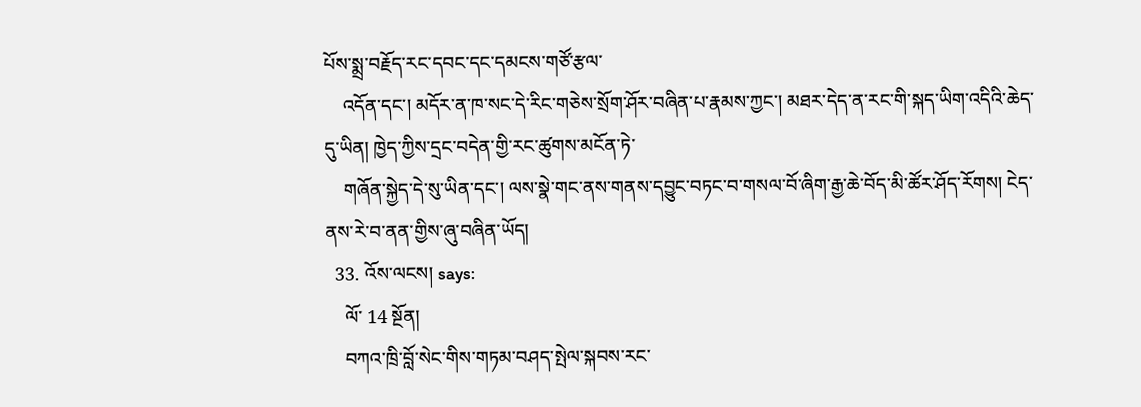པོས་སྨྲ་བརྗོད་རང་དབང་དང་དམངས་གཙོ་རྩལ་
    འདོན་དང་། མདོར་ན་ཁ་སང་དེ་རིང་གཅེས་སྲོག་ཤོར་བཞིན་པ་རྣམས་ཀྱང་། མཐར་དེད་ན་རང་གི་སྐད་ཡིག་འདིའི་ཆེད་དུ་ཡིན། ཁྱེད་ཀྱིས་དྲང་བདེན་གྱི་རང་ཚུགས་མངོན་ཏེ་
    གཞོན་སྐྱེད་དེ་སུ་ཡིན་དང་། ལས་སྣེ་གང་ནས་གནས་དབྱུང་བཏང་བ་གསལ་བོ་ཞིག་རྒྱ་ཆེ་བོད་མི་ཚོར་ཤོད་རོགས། ངེད་ནས་རེ་བ་ནན་གྱིས་ཞུ་བཞིན་ཡོད།
  33. འོས་ལངས། says:
    ལོ་ 14 སྔོན།
    བཀའ་ཁྲི་བློ་སེང་གིས་གཏམ་བཤད་སྤེལ་སྐབས་རང་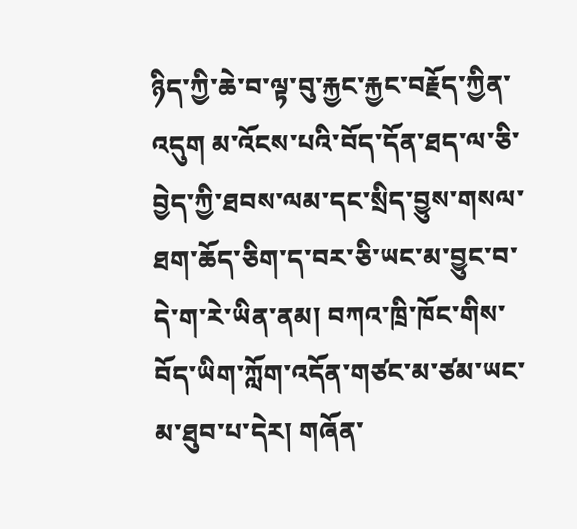ཉིད་ཀྱི་ཆེ་བ་ལྟ་བུ་རྐྱང་རྐྱང་བརྗོད་ཀྱིན་འདུག མ་འོངས་པའི་བོད་དོན་ཐད་ལ་ཅི་བྱེད་ཀྱི་ཐབས་ལམ་དང་སྲིད་བྱུས་གསལ་ཐག་ཆོད་ཅིག་ད་བར་ཅི་ཡང་མ་བྱུང་བ་དེ་ག་རེ་ཡིན་ནམ། བཀའ་ཁྲི་ཁོང་གིས་བོད་ཡིག་ཀློག་འདོན་གཙང་མ་ཙམ་ཡང་མ་ཐུབ་པ་དེར། གཞོན་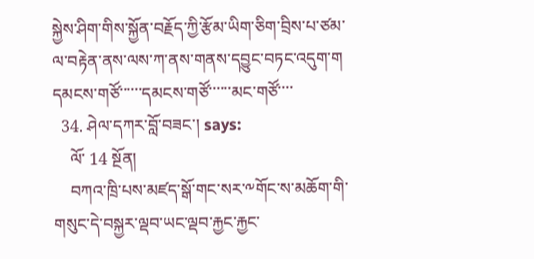སྐྱེས་ཤིག་གིས་སྐྱོན་བརྗོད་ཀྱི་རྩོམ་ཡིག་ཅིག་བྲིས་པ་ཙམ་ལ་བརྟེན་ནས་ལས་ཀ་ནས་གནས་དབྱུང་བཏང་འདུག་ག དམངས་གཙོ་་་་་་དམངས་གཙོ་་་་་་མང་གཙོ་་་་
  34. ཤེལ་དཀར་བློ་བཟང་། says:
    ལོ་ 14 སྔོན།
    བཀའ་ཁྲི་པས་མཛད་སྒོ་གང་སར་༸གོང་ས་མཆོག་གི་གསུང་དེ་བསྐྱར་ལྡབ་ཡང་ལྡབ་རྐྱང་རྐྱང་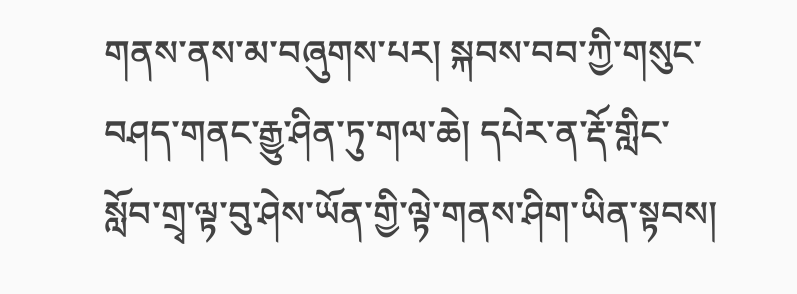གནས་ནས་མ་བཞུགས་པར། སྐབས་བབ་ཀྱི་གསུང་བཤད་གནང་རྒྱུ་ཤིན་ཏུ་གལ་ཆེ། དཔེར་ན་རྡོ་གླིང་སློབ་གྲྭ་ལྟ་བུ་ཤེས་ཡོན་གྱི་ལྟེ་གནས་ཤིག་ཡིན་སྟབས།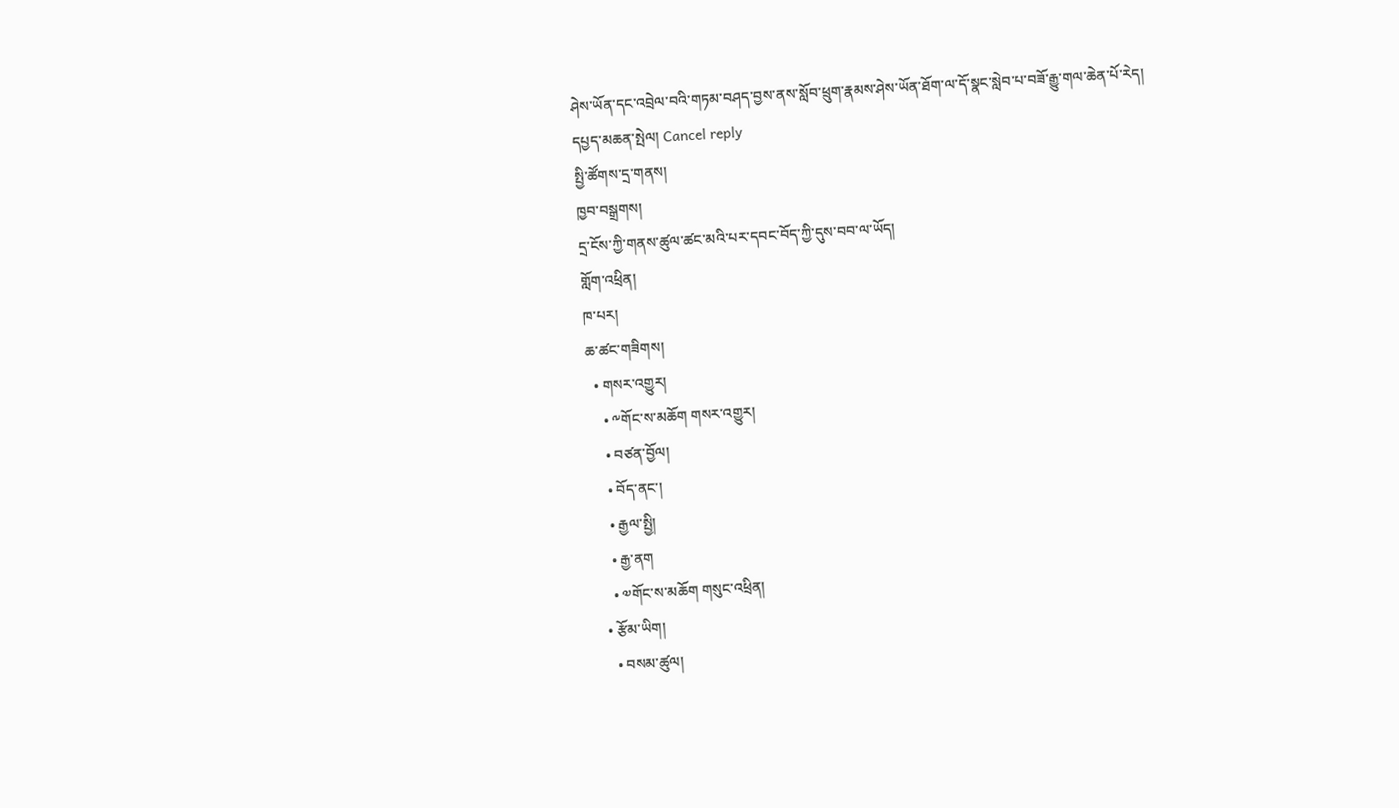ཤེས་ཡོན་དང་འབྲེལ་བའི་གཏམ་བཤད་བྱས་ནས་སློབ་ཕྲུག་རྣམས་ཤེས་ཡོན་ཐོག་ལ་དོ་སྣང་སླེབ་པ་བཟོ་རྒྱུ་གལ་ཆེན་པོ་རེད།
དཔྱད་མཆན་སྤེལ། Cancel reply
སྤྱི་ཚོགས་དྲ་གནས།
ཁྱབ་བསྒྲགས།
དྲ་ངོས་ཀྱི་གནས་ཚུལ་ཚང་མའི་པར་དབང་བོད་ཀྱི་དུས་བབ་ལ་ཡོད།
གློག་འཕྲིན།
ཁ་པར།
ཆ་ཚང་གཟིགས།
  • གསར་འགྱུར།
    • ༸གོང་ས་མཆོག གསར་འགྱུར།
    • བཙན་བྱོལ།
    • བོད་ནང་།
    • རྒྱལ་སྤྱི།
    • རྒྱ་ནག
    • ༧གོང་ས་མཆོག གསུང་འཕྲིན།
  • རྩོམ་ཡིག།
    • བསམ་ཚུལ།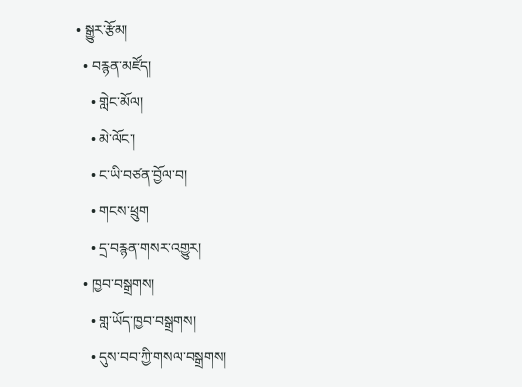• སྒྱུར་རྩོམ།
  • བརྙན་མཛོད།
    • གླེང་མོལ།
    • མེ་ལོང་།
    • ང་ཡི་བཙན་བྱོལ་བ།
    • གངས་ཕྲུག
    • དྲ་བརྙན་གསར་འགྱུར།
  • ཁྱབ་བསྒྲགས།
    • གླ་ཡོད་ཁྱབ་བསྒྲགས།
    • དུས་བབ་ཀྱི་གསལ་བསྒྲགས།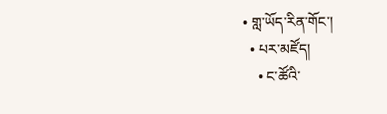• གླ་ཡོད་རིན་གོང་།
  • པར་མཛོད།
    • ང་ཚོའི་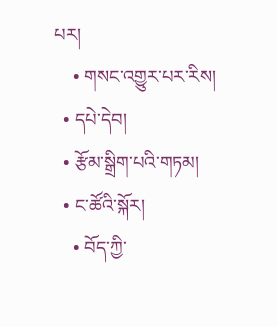པར།
    • གསང་འགྱུར་པར་རིས།
  • དཔེ་དེབ།
  • རྩོམ་སྒྲིག་པའི་གཏམ།
  • ང་ཚོའི་སྐོར།
    • བོད་ཀྱི་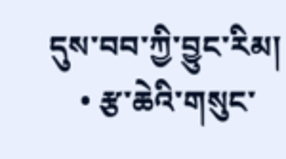དུས་བབ་ཀྱི་བྱུང་རིམ།
    • རྩ་ཆེའི་གསུང་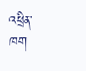འཕྲིན་ཁག